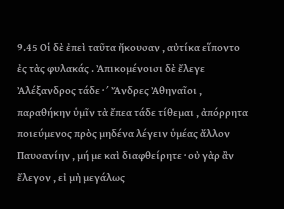9.45 Οἱ δὲ ἐπεὶ ταῦτα ἤκουσαν , αὐτίκα εἵποντο ἐς τὰς φυλακάς . Ἀπικομένοισι δὲ ἔλεγε Ἀλέξανδρος τάδε · ʹ Ἄνδρες Ἀθηναῖοι , παραθήκην ὑμῖν τὰ ἔπεα τάδε τίθεμαι , ἀπόρρητα ποιεύμενος πρὸς μηδένα λέγειν ὑμέας ἄλλον Παυσανίην , μή με καὶ διαφθείρητε · οὐ γὰρ ἂν ἔλεγον , εἰ μὴ μεγάλως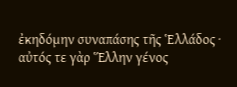ἐκηδόμην συναπάσης τῆς Ἑλλάδος · αὐτός τε γὰρ Ἕλλην γένος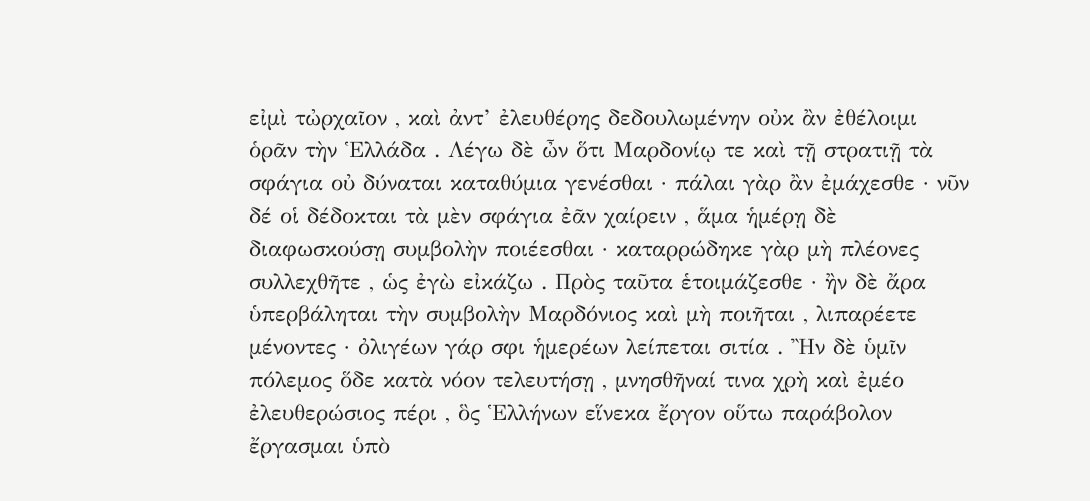εἰμὶ τὠρχαῖον , καὶ ἀντ’ ἐλευθέρης δεδουλωμένην οὐκ ἂν ἐθέλοιμι ὁρᾶν τὴν Ἑλλάδα . Λέγω δὲ ὦν ὅτι Μαρδονίῳ τε καὶ τῇ στρατιῇ τὰ σφάγια οὐ δύναται καταθύμια γενέσθαι · πάλαι γὰρ ἂν ἐμάχεσθε · νῦν δέ οἱ δέδοκται τὰ μὲν σφάγια ἐᾶν χαίρειν , ἅμα ἡμέρῃ δὲ διαφωσκούσῃ συμβολὴν ποιέεσθαι · καταρρώδηκε γὰρ μὴ πλέονες συλλεχθῆτε , ὡς ἐγὼ εἰκάζω . Πρὸς ταῦτα ἑτοιμάζεσθε · ἢν δὲ ἄρα ὑπερβάληται τὴν συμβολὴν Μαρδόνιος καὶ μὴ ποιῆται , λιπαρέετε μένοντες · ὀλιγέων γάρ σφι ἡμερέων λείπεται σιτία . Ἢν δὲ ὑμῖν πόλεμος ὅδε κατὰ νόον τελευτήσῃ , μνησθῆναί τινα χρὴ καὶ ἐμέο ἐλευθερώσιος πέρι , ὃς Ἑλλήνων εἵνεκα ἔργον οὕτω παράβολον ἔργασμαι ὑπὸ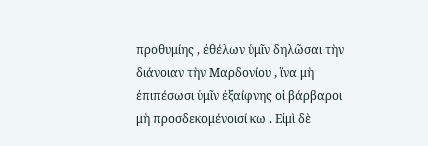προθυμίης , ἐθέλων ὑμῖν δηλῶσαι τὴν διάνοιαν τὴν Μαρδονίου , ἵνα μὴ ἐπιπέσωσι ὑμῖν ἐξαίφνης οἱ βάρβαροι μὴ προσδεκομένοισί κω . Εἰμὶ δὲ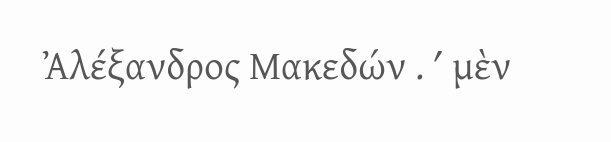Ἀλέξανδρος Μακεδών . ʹ μὲν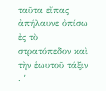ταῦτα εἴπας ἀπήλαυνε ὀπίσω ἐς τὸ στρατόπεδον καὶ τὴν ἑωυτοῦ τάξιν . ʹ